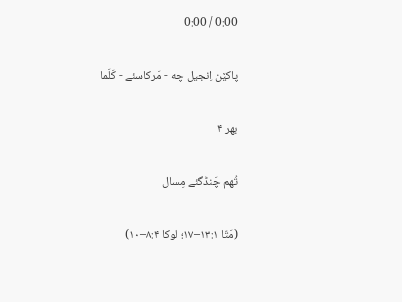0:00 / 0:00

پاکێن اِنجیل چه - مَرکاسئے - کَلَما

بهر ۴

تُهم چَنڈگئے مِسال

(مَتّا ۱۳:۱–۱۷؛ لوکا ۸:۴–۱۰)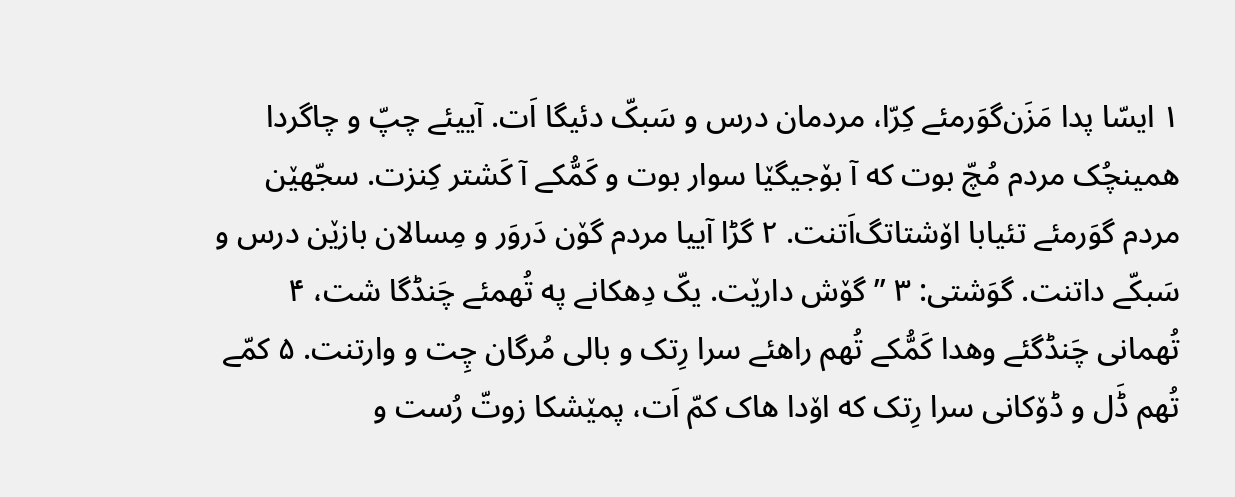۱ ایسّا پدا مَزَن‌گوَرمئے کِرّا، مردمان درس و سَبکّ دئیگا اَت. آییئے چپّ و چاگردا همینچُک مردم مُچّ بوت که آ بۆجیگێا سوار بوت و کَمُّکے آ کَشتر کِنزت. سجّهێن مردم گوَرمئے تئیابا اۆشتاتگ‌اَتنت. ۲ گڑا آییا مردم گۆن دَروَر و مِسالان بازێن درس و سَبکّے داتنت. گوَشتی: ۳ ”گۆش دارێت. یکّ دِهکانے په تُهمئے چَنڈگا شت، ۴ تُهمانی چَنڈگئے وهدا کَمُّکے تُهم راهئے سرا رِتک و بالی مُرگان چِت و وارتنت. ۵ کمّے تُهم ڈَل و ڈۆکانی سرا رِتک که اۆدا هاک کمّ اَت، پمێشکا زوتّ رُست و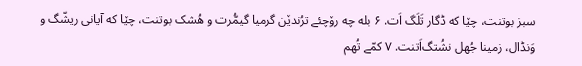سبز بوتنت، چێا که ڈگار تَلَگ اَت. ۶ بله چه رۆچئے ترُندێن گرمیا گیمُّرت و هُشک بوتنت، چێا که آیانی ریشّگ و وَنڈال، زمینا جُهل نشُتگ‌اَتنت. ۷ کمّے تُهم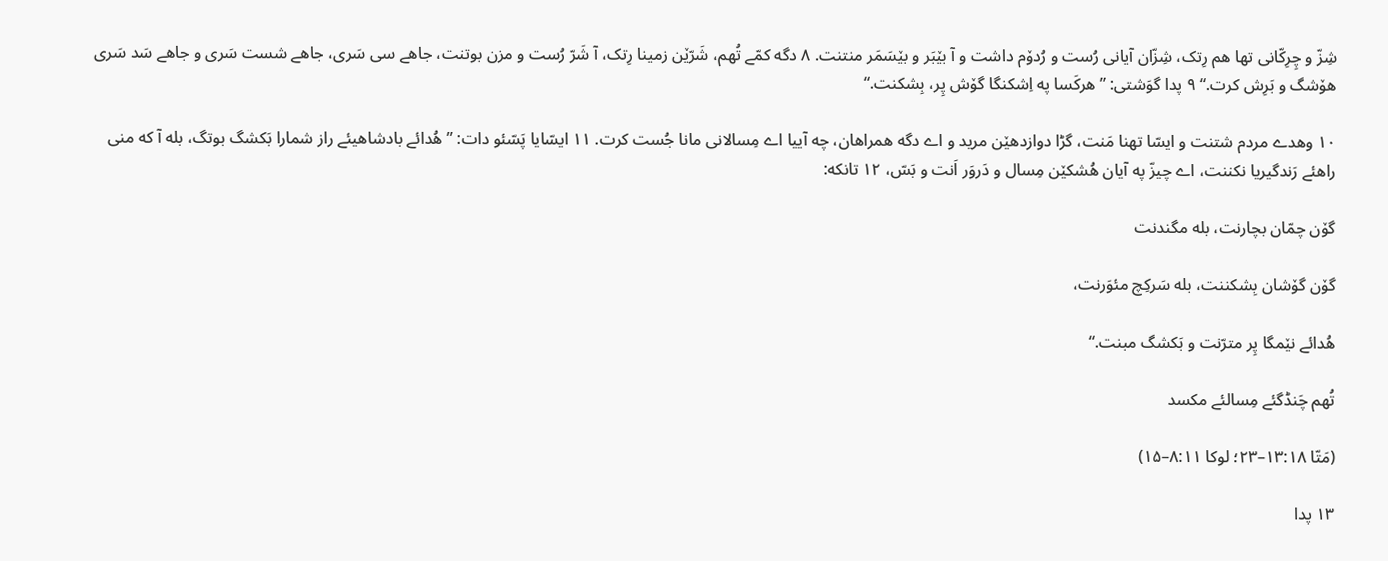شِزّ و چِرِکّانی تها هم رِتک، شِزّان آیانی رُست و رُدۆم داشت و آ بێبَر و بێسَمَر منتنت. ۸ دگه کمّے تُهم، شَرّێن زمینا رِتک، آ شَرّ رُست و مزن بوتنت، جاهے سی سَری، جاهے شست سَری و جاهے سَد سَری هۆشگ و بَرِش کرت.“ ۹ پدا گوَشتی: ”هرکَسا په اِشکنگا گۆش پِر، بِشکنت.“

۱۰ وهدے مردم شتنت و ایسّا تهنا مَنت، گڑا دوازدهێن مرید و اے دگه همراهان، چه آییا اے مِسالانی مانا جُست کرت. ۱۱ ایسّایا پَسّئو دات: ” هُدائے بادشاهیئے راز شمارا بَکشگ بوتگ، بله آ که منی راهئے رَندگیریا نکننت، اے چیزّ په آیان هُشکێن مِسال و دَروَر اَنت و بَسّ، ۱۲ تانکه:

گۆن چمّان بچارنت، بله مگندنت

گۆن گۆشان بِشکننت، بله سَرکِچ مئوَرنت،

هُدائے نێمگا پِر مترّنت و بَکشگ مبنت.“

تُهم چَنڈگئے مِسالئے مکسد

(مَتّا ۱۳:۱۸–۲۳؛ لوکا ۸:۱۱–۱۵)

۱۳ پدا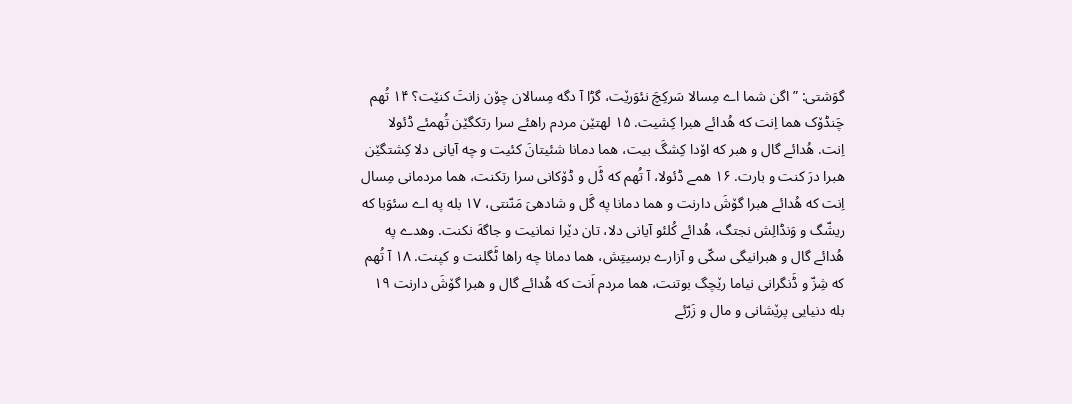گوَشتی: ”اگن شما اے مِسالا سَرکِچَ نئوَرێت، گڑا آ دگه مِسالان چۆن زانتَ کنێت؟ ۱۴ تُهم چَنڈۆک هما اِنت که هُدائے هبرا کِشیت. ۱۵ لهتێن مردم راهئے سرا رتکگێن تُهمئے ڈئولا اِنت. هُدائے گال و هبر که اۆدا کِشگَ بیت، هما دمانا شئیتانَ کئیت و چه آیانی دلا کِشتگێن هبرا درَ کنت و بارت. ۱۶ همے ڈئولا، آ تُهم که ڈَل و ڈۆکانی سرا رتکنت، هما مردمانی مِسال اِنت که هُدائے هبرا گۆشَ دارنت و هما دمانا په گَل و شادهیَ مَنّنتی، ۱۷ بله په اے سئوَبا که ریشّگ و وَنڈالِش نجتگ، هُدائے کُلئو آیانی دلا، تان دێرا نمانیت و جاگهَ نکنت. وهدے په هُدائے گال و هبرانیگی سکّی و آزارے برسیتِش، هما دمانا چه راها ٹَگلنت و کپنت. ۱۸ آ تُهم که شِزّ و ڈَنگرانی نیاما رێچگ بوتنت، هما مردم اَنت که هُدائے گال و هبرا گۆشَ دارنت ۱۹ بله دنیایی پرێشانی و مال و زَرّئے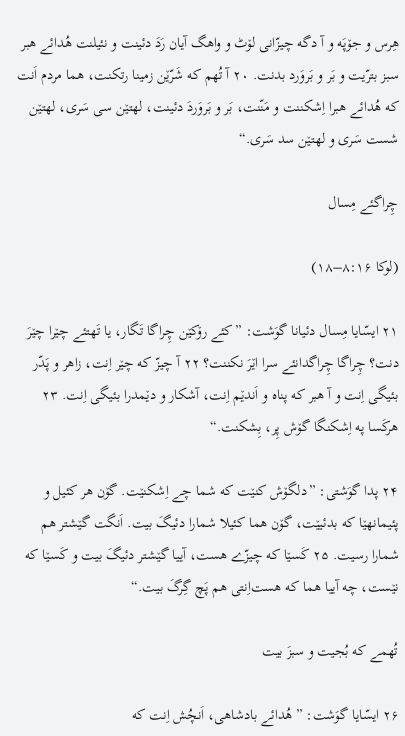هِرس و جۆپَه و آ دگه چیزّانی لۆٹ و واهگ آیان رَدَ دئینت و نئیلنت هُدائے هبر سبز بترّیت و بَر و بَروَرد بدنت. ۲۰ آ تُهم که شَرّێن زمینا رتکنت، هما مردم اَنت که هُدائے هبرا اِشکننت و مَنّنت، بَر و بَروَردَ دئینت، لهتێن سی سَری، لهتێن شست سَری و لهتێن سد سَری.“

چِراگئے مِسال

(لوکا ۸:۱۶–۱۸)

۲۱ ایسّایا مِسال دئیانا گوَشت: ”کئے رۆکێن چِراگا تَگار، یا تَهتئے چێرا چێرَ دنت؟ چِراگا چِراگدانئے سرا اێرَ نکننت؟ ۲۲ آ چیزّ که چێر اِنت، زاهر و پَدّر بئیگی اِنت و آ هبر که پناه و اَندێم اِنت، آشکار و دێمدرا بئیگی اِنت. ۲۳ هرکَسا په اِشکنگا گۆش پِر، بِشکنت.“

۲۴ پدا گوَشتی: ”دلگۆش کنێت که شما چے اِشکنێت. گۆن هر کئیل و پئیمانهێا که بدئیێت، گۆن هما کئیلا شمارا دئیگَ بیت. اَنگت گێشتر هم شمارا رسیت. ۲۵ کَسێا که چیزّے هست، آییا گێشتر دئیگَ بیت و کَسێا که نێست، چه آییا هما که هست‌اِنتی هم پَچ گِرگَ بیت.“

تُهمے که بُجیت و سبزَ بیت

۲۶ ایسّایا گوَشت: ” هُدائے بادشاهی، اَنچُش اِنت که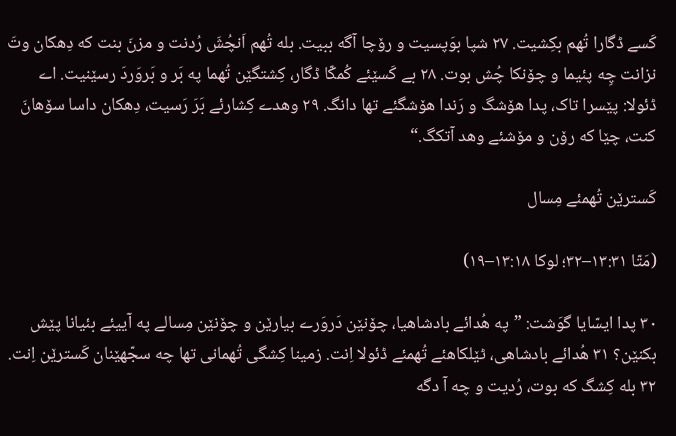کَسے ڈگارا تُهم بکِشیت. ۲۷ شپا بوَپسیت و رۆچا آگه ببیت. بله تُهم اَنچُشَ رُدنت و مزنَ بنت که دِهکان وتَ نزانت چِه پئیما و چۆنکا چُش بوت. ۲۸ بے کَسێئے کُمکّا ڈگار، کِشتگێن تُهما په بَر و بَروَردَ رسێنیت. اے ڈئولا: پێسرا تاک، پدا هۆشگ و رَندا هۆشگئے تها دانگ. ۲۹ وهدے کِشارئے بَرَ رَسیت، دِهکان داسا سۆهانَ کنت، چێا که رۆن و مۆشئے وهد آتکگ.“

کَسترێن تُهمئے مِسال

(مَتّا ۱۳:۳۱–۳۲؛ لوکا ۱۳:۱۸–۱۹)

۳۰ پدا ایسّایا گوَشت: ”په هُدائے بادشاهیا، چۆنێن دَروَرے بیارێن و چۆنێن مِسالے په آییئے بئیانا پێش بکنێن؟ ۳۱ هُدائے بادشاهی، ٹێلکاهئے تُهمئے ڈئولا اِنت. زمینا کِشگی تُهمانی تها چه سجّهێنان کَسترێن اِنت. ۳۲ بله کِشگ که بوت، رُدیت و چه آ دگه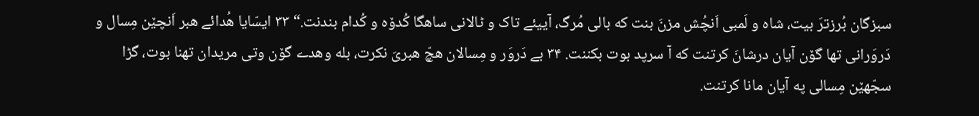سبزگان بُرزترَ بیت، شاه و لَمبی اَنچُش مزنَ بنت که بالی مُرگ، آییئے تاک و ٹالانی ساهگا کُدۆه و کُدام بندنت.“ ۳۳ ایسّایا هُدائے هبر اَنچێن مِسال و دَروَرانی تها گۆن آیان درشانَ کرتنت که آ سرپد بوت بکننت. ۳۴ بے دَروَر و مِسالان هچّ هبریَ نکرت، بله وهدے گۆن وتی مریدان تهنا بوت، گڑا سجّهێن مِسالی په آیان مانا کرتنت.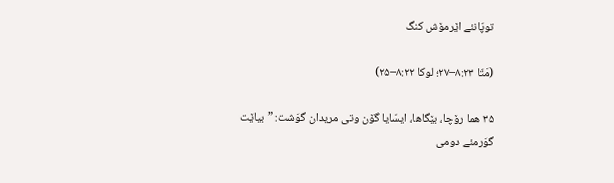توپّانئے اێرمۆش کنگ

(مَتّا ۸:۲۳–۲۷؛ لوکا ۸:۲۲–۲۵)

۳۵ هما رۆچا، بێگاها، ایسّایا گۆن وتی مریدان گوَشت: ”بیاێت گوَرمئے دومی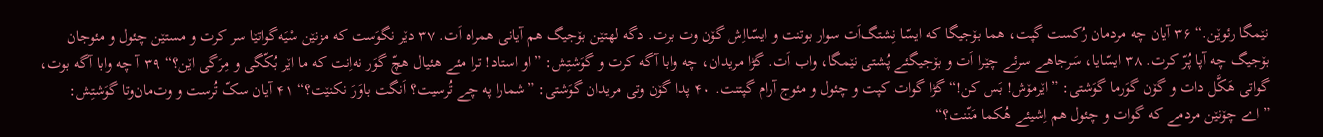نێمگا رئوێن.“ ۳۶ آیان چه مردمان رُکست گپت، هما بۆجیگا که ایسّا نِشتگ‌اَت سوار بوتنت و ایسّااِش گۆن وت برت. دگه لهتێن بۆجیگ هم آیانی همراه اَت. ۳۷ دێر نگوَست که مزنێن سْیَه‌گواتێا سر کرت و مستێن چئول و مئوجان بۆجیگ چه آپا پُرّ کرت. ۳۸ ایسّایا، سَرجاهے سرئے چێرا اَت و بۆجیگئے پُشتی نێمگا، واب اَت. گڑا مریدان، چه وابا آگه کرت و گوَشتِش: ”او استاد! ترا مئے هئیال هچّ گوَر نه‌اِنت که ما اێر بُکّگی و مِرَگی اێن؟“ ۳۹ آ چه وابا آگه بوت، گواتی هَکَّل دات و گۆن گوَرما گوَشتی: ”اێرمۆش! بَس کن!“گڑا گوات کپت و چئول و مئوج آرام گپتنت. ۴۰ پدا گۆن وتی مریدان گوَشتی: ”شمارا په چے تُرسیت؟ اَنگت باوَرَ نکنێت؟“ ۴۱ آیان سکّ تُرست و وت‌مان‌وتا گوَشتِش: ”اے چۆنێن مردمے که گوات و چئول هم اِشیئے هُکما مَنّنت؟“